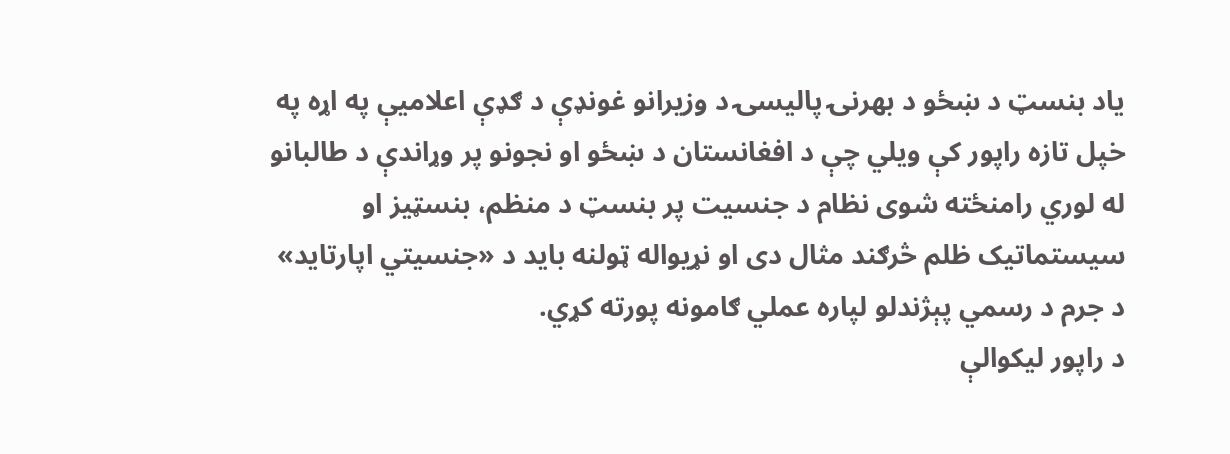یاد بنسټ د ښځو د بهرنۍ پالیسۍ د وزیرانو غونډې د ګډې اعلامیې په اړه په خپل تازه راپور کې ویلي چې د افغانستان د ښځو او نجونو پر وړاندې د طالبانو له لوري رامنځته شوی نظام د جنسیت پر بنسټ د منظم، بنسټیز او سیستماتیک ظلم څرګند مثال دی او نړیواله ټولنه باید د «جنسیتي اپارتاید» د جرم د رسمي پېژندلو لپاره عملي ګامونه پورته کړي.
د راپور لیکوالې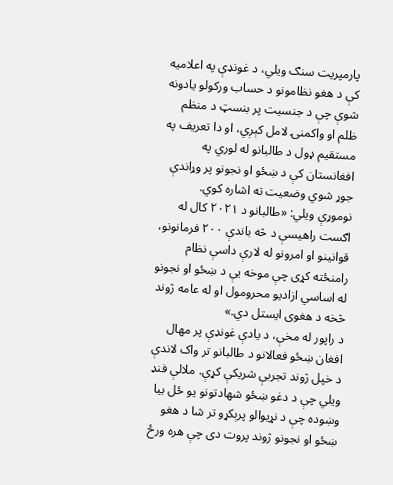پارمپریت سنګ ویلي، د غونډې په اعلامیه کې د هغو نظامونو د حساب ورکولو یادونه شوې چې د جنسیت پر بنسټ د منظم ظلم او واکمنۍ لامل کېږي، او دا تعریف په مستقیم ډول د طالبانو له لوري په افغانستان کې د ښځو او نجونو پر وړاندې جوړ شوي وضعیت ته اشاره کوي.
نوموړې ویلي: «طالبانو د ۲۰۲۱ کال له اګست راهیسې د څه باندې ۲۰۰ فرمانونو، قوانینو او امرونو له لارې داسې نظام رامنځته کړی چې موخه یې د ښځو او نجونو له اساسي ازادیو محرومول او له عامه ژوند څخه د هغوی ایستل دي.»
د راپور له مخې، د یادې غونډې پر مهال افغان ښځو فعالانو د طالبانو تر واک لاندې د خپل ژوند تجربې شریکې کړې. ملالې فنډ ویلي چې د دغو ښځو شهادتونو یو ځل بیا وښوده چې د نړیوالو پرېکړو تر شا د هغو ښځو او نجونو ژوند پروت دی چې هره ورځ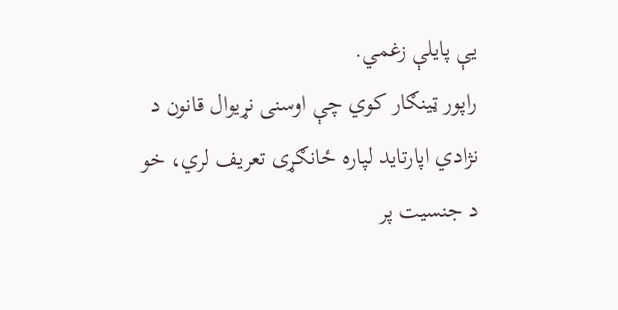یې پایلې زغمي.
راپور ټینګار کوي چې اوسنی نړیوال قانون د نژادي اپارتاید لپاره ځانګړی تعریف لري، خو د جنسیت پر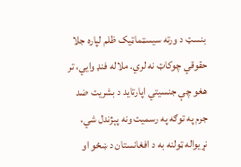بنسټ د ورته سیسټماټیک ظلم لپاره جلا حقوقي چوکاټ نه لري. ملاله فنډ وایي، تر هغو چې جنسیتي اپارتاید د بشریت ضد جرم په توګه په رسمیت ونه پېژندل شي، نړیواله ټولنه به د افغانستان د ښځو او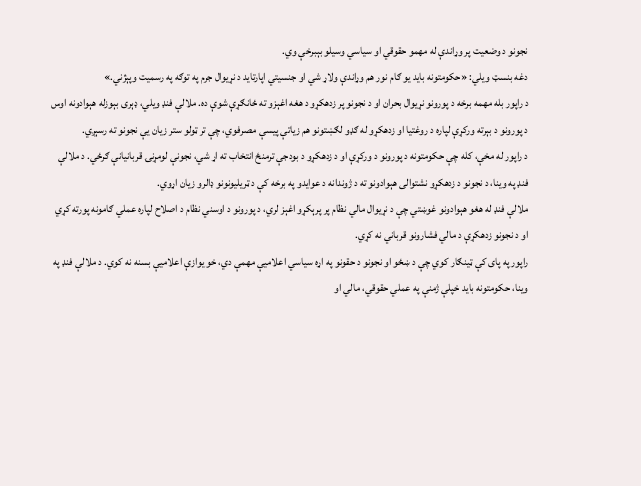نجونو د وضعیت پر وړاندې له مهمو حقوقي او سیاسي وسیلو بېبرخې وي.
دغه بنسټ ویلي: «حکومتونه باید یو ګام نور هم وړاندې ولاړ شي او جنسیتي اپارتاید د نړیوال جرم په توګه په رسمیت وپېژني.»
د راپور بله مهمه برخه د پورونو نړیوال بحران او د نجونو پر زدهکړو د هغه اغېزو ته ځانګړې شوې ده. ملالې فنډ ویلي، ډېری بېوزله هېوادونه اوس د پورونو د بېرته ورکړې لپاره د روغتیا او زدهکړو له ګډو لګښتونو هم زیاتې پیسې مصرفوي، چې تر ټولو ستر زیان یې نجونو ته رسېږي.
د راپور له مخې، کله چې حکومتونه د پورونو د ورکړې او د زدهکړو د بودجې ترمنځ انتخاب ته اړ شي، نجونې لومړنۍ قربانیانې ګرځي. د ملالې فنډ په وینا، د نجونو د زدهکړو نشتوالی هېوادونو ته د ژوندانه د عوایدو په برخه کې د ټریلیونونو ډالرو زیان اړوي.
ملالې فنډ له هغو هېوادونو غوښتي چې د نړیوال مالي نظام پر پرېکړو اغېز لري، د پورونو د اوسني نظام د اصلاح لپاره عملي ګامونه پورته کړي او د نجونو زدهکړې د مالي فشارونو قرباني نه کړي.
راپور په پای کې ټینګار کوي چې د ښځو او نجونو د حقونو په اړه سیاسي اعلامیې مهمې دي، خو یوازې اعلامیې بسنه نه کوي. د ملالې فنډ په وینا، حکومتونه باید خپلې ژمنې په عملي حقوقي، مالي او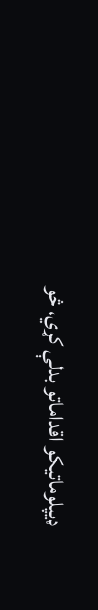ډیپلوماتیکو اقداماتو بدلې کړي، څو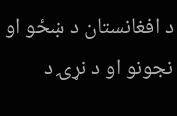د افغانستان د ښځو او نجونو او د نړۍ د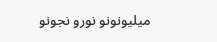میلیونونو نورو نجونو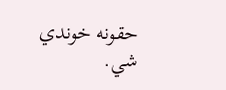حقونه خوندي شي.